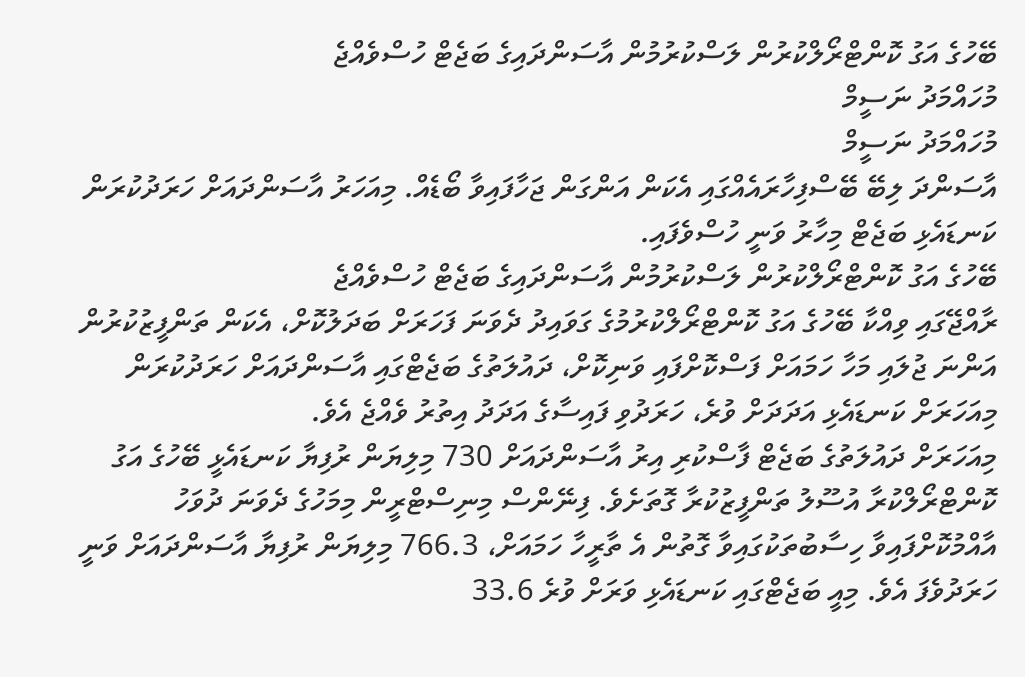ބޭހުގެ އަގު ކޮންޓްރޯލްކުރުން ލަސްކުރުމުން އާސަންދައިގެ ބަޖެޓް ހުސްވެއްޖެ
މުހައްމަދު ނަސީމް
މުހައްމަދު ނަސީމް
އާސަންދަ ލިބޭ ބޭސްފިހާރައެއްގައި އެކަން އަންގަން ޖަހާފައިވާ ބޯޑެއް. މިއަހަރު އާސަންދައަށް ހަރަދުކުރަން ކަނޑައެޅި ބަޖެޓް މިހާރު ވަނީ ހުސްވެފައި.
ބޭހުގެ އަގު ކޮންޓްރޯލްކުރުން ލަސްކުރުމުން އާސަންދައިގެ ބަޖެޓް ހުސްވެއްޖެ
ރާއްޖޭގައި ވިއްކާ ބޭހުގެ އަގު ކޮންޓްރޯލްކުރުމުގެ ގަވައިދު ދެވަނަ ފަހަރަށް ބަދަލުކޮށް، އެކަން ތަންފީޒުކުރުން އަންނަ ޖުލައި މަހާ ހަމައަށް ފަސްކޮށްފައި ވަނިކޮށް، ދައުލަތުގެ ބަޖެޓްގައި އާސަންދައަށް ހަރަދުކުރަން މިއަހަރަށް ކަނޑައެޅި އަދަދަށް ވުރެ، ހަރަދުވި ފައިސާގެ އަދަދު އިތުރު ވެއްޖެ އެވެ.
މިއަހަރަށް ދައުލަތުގެ ބަޖެޓް ފާސްކުރި އިރު އާސަންދައަށް 730 މިލިޔަން ރުފިޔާ ކަނޑައެޅީ ބޭހުގެ އަގު ކޮންޓްރޯލްކުރާ އުސޫލު ތަންފީޒުކުރާ ގޮތަށެވެ. ފިނޭންސް މިނިސްޓްރީން މިމަހުގެ ދެވަނަ ދުވަހު އާއްމުކޮށްފައިވާ ހިސާބުތަކުގައިވާ ގޮތުން އެ ތާރީހާ ހަމައަށް، 766.3 މިލިޔަން ރުފިޔާ އާސަންދައަށް ވަނީ ހަރަދުވެފަ އެވެ. މިއީ ބަޖެޓްގައި ކަނޑައެޅި ވަރަށް ވުރެ 33.6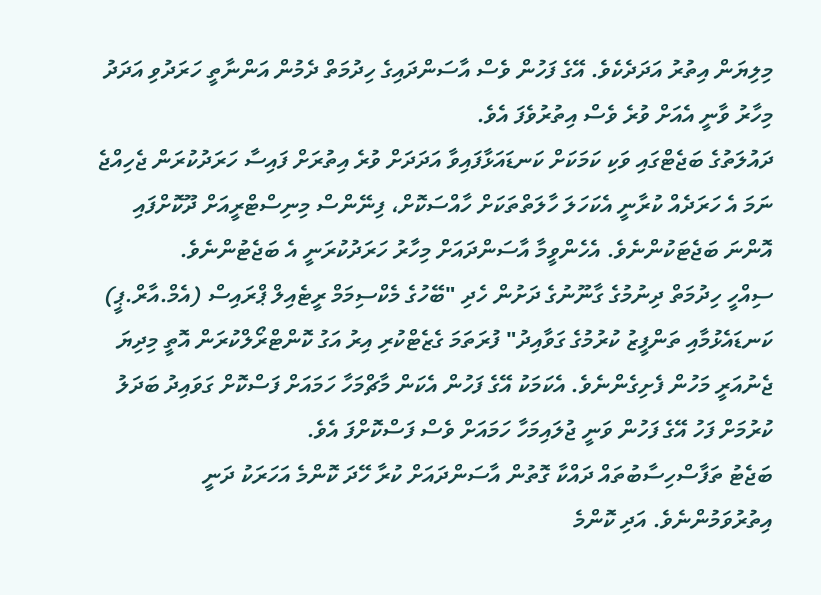މިލިޔަން އިތުރު އަދަދެކެވެ. އޭގެ ފަހުން ވެސް އާސަންދައިގެ ހިދުމަތް ދެމުން އަންނާތީ ހަރަދުވި އަދަދު މިހާރު ވާނީ އެއަށް ވުރެ ވެސް އިތުރުވެފަ އެވެ.
ދައުލަތުގެ ބަޖެޓްގައި ވަކި ކަމަކަށް ކަނޑައަޅާފައިވާ އަދަދަށް ވުރެ އިތުރަށް ފައިސާ ހަރަދުކުރަން ޖެހިއްޖެ ނަމަ އެ ހަރަދެއް ކުރާނީ އެކަހަލަ ހާލަތްތަކަށް ހާއްސަކޮށް، ފިނޭންސް މިނިސްޓްރީއަށް ދޫކޮށްފައި އޮންނަ ބަޖެޓަކުންނެވެ. އެހެންވީމާ އާސަންދައަށް މިހާރު ހަރަދުކުރަނީ އެ ބަޖެޓުންނެވެ.
ސިއްހީ ހިދުމަތް ދިނުމުގެ ގާނޫނުގެ ދަށުން ހެދި "ބޭހުގެ މެކްސިމަމް ރީޓެއިލް ޕްރައިސް (އެމް.އާރް.ޕީ) ކަނޑައެޅުމާއި ތަންފީޒު ކުރުމުގެ ގަވާއިދު" ފުރަތަމަ ގެޒެޓްކުރި އިރު އަގު ކޮންޓްރޯލްކުރަން އޮތީ މިދިޔަ ޖެނުއަރީ މަހުން ފެށިގެންނެވެ. އެކަމަކު އޭގެ ފަހުން އެކަން މާޗްމަހާ ހަމައަށް ފަސްކޮށް ގަވައިދު ބަދަލު ކުރުމަށް ފަހު އޭގެ ފަހުން ވަނީ ޖުލައިމަހާ ހަމައަށް ވެސް ފަސްކޮށްފަ އެވެ.
ބަޖެޓު ތަފާސްހިސާބުތައް ދައްކާ ގޮތުން އާސަންދައަށް ކުރާ ހޭދަ ކޮންމެ އަހަރަކު ދަނީ އިތުރުވަމުންނެވެ. އަދި ކޮންމެ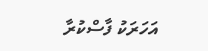އަހަރަކު ފާސްކުރާ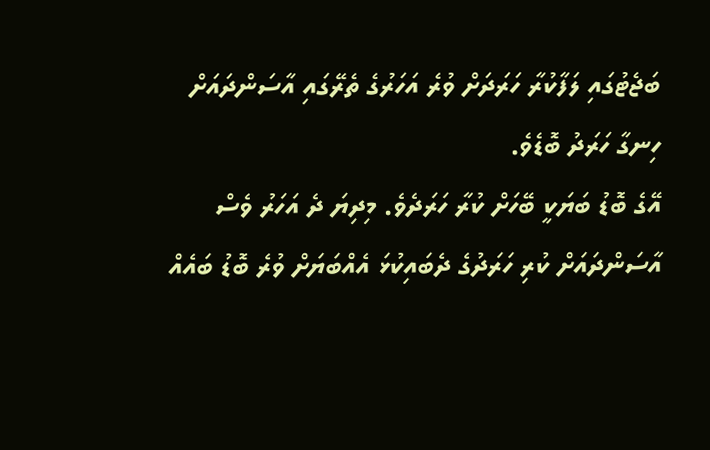ބަޖެޓުގައި ލަފާކުރާ ހަރަދަށް ވުރެ އަހަރުގެ ތެރޭގައި އާސަންދައަށް ހިނގާ ހަރަދު ބޮޑެވެ.
އޭގެ ބޮޑު ބަޔަކީ ބޭހަށް ކުރާ ހަރަދެވެ. މިދިޔަ ދެ އަހަރު ވެސް އާސަންދައަށް ކުރި ހަރަދުގެ ދެބައިކުޅަ އެއްބަޔަށް ވުރެ ބޮޑު ބައެއް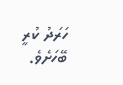ހަރަދު ކުރީ ބޭހަށެވެ.